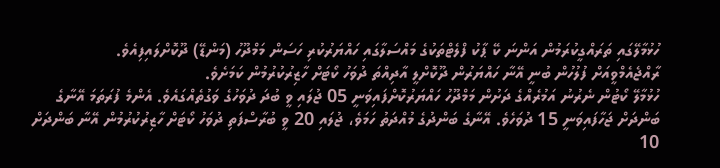ހުޅުމާލޭގައި ތަރައްގީކުރަމުން އަންނަ ކޭ ޕާކު ފްލެޓްތަކުގެ މައްސަލާގައި ހައްޔަރުކުރި ހަސަން މަމްދޫހު (މަންޑޭ) ދޫކޮށްލައިފިއެވެ.
ރާއްޖެއެމްވީއަށް ފުލުހުން ބުނީ އޭނާ ހައްޔަރުން ދޫކޮށްލީ އާދިއްތަ ދުވަހު ކޯޓަށް ހާޒިރުކުރުމުން ކަމަށެވެ.
ހުޅުމާލޭ ކޯޓުން ނެރުނު އަމުރެއްގެ ދަށުން މަމްދޫހު ހައްޔަރުކޮށްފައިވަނީ 05 ޖުލައި ވީ ބުދަ ދުވަހުގެ ވަގުތެއްގައެވެ. އެންމެ ފުރަތަމަ އޭނާގެ ބަންދަށް ޖަހާފައިވަނީ 15 ދުވަހެވެ. އޭނާގެ ބަންދުގެ މުއްދަތު ހަމަވެ، ޖުލައި 20 ވީ ބުރާސްފަތި ދުވަހު ކޯޓަށް ހާޒިރުކުރުމުން އޭނާ ބަންދަށް 10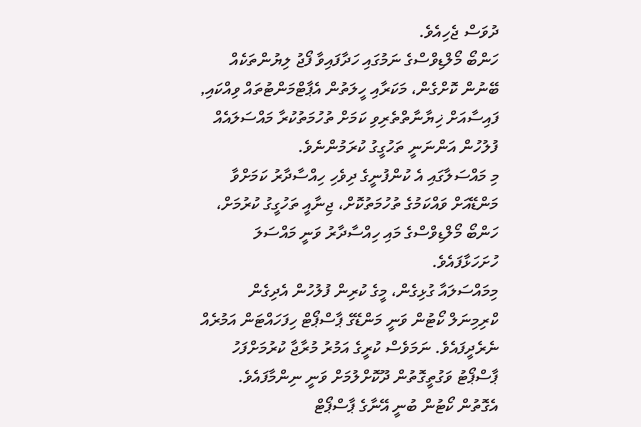ދުވަސް ޖެހިއެވެ.
ހަންބޯ މޯލްޑިވްސްގެ ނަމުގައި ހަދާފައިވާ ފޯޖު ލިޔުންތަކެއް ބޭނުން ކޮށްގެން، މަކަރާއި ހީލަތުން އެޕާޓްމަންޓުތައް ވިއްކައި, ފައިސާއަށް ޚިޔާނާތްތެރިވި ކަމަށް ތުހުމަތުކުރާ މައްސަލައެއް ފުލުހުން އަންނަނީ ތަހުގީގު ކުރަމުންނެވެ.
މި މައްސަލާގައި އެ ކުންފުނީގެ ދިވެހި ހިއްސާދާރު ކަމަށްވާ މަންޑޭއަށް ވައްކަމުގެ ތުހުމަތުކޮށް، ޖިނާއީ ތަހުގީގު ކުރުމަށް، ހަންބޯ މޯލްޑިވްސްގެ މައި ހިއްސާދާރު ވަނީ މައްސަލަ ހުށަހަޅާފައެވެ.
މިމައްސަލައާ ގުޅިގެން، މީގެ ކުރިން ފުލުހުން އެދިގެން ކްރިމިނަލް ކޯޓުން ވަނީ މަންޑޭގެ ޕާސްޕޯޓް ހިފަހައްޓަން އަމުރެއް ނެރެދީފައެވެ. ނަމަވެސް ކުރީގެ އަމުރު މުރާޖާ ކުރުމަށްފަހު ޕާސްޕޯޓު ވަގުތީގޮތުން ދޫކޮށްލުމަށް ވަނީ ނިންމާފައެވެ. އެގޮތުން ކޯޓުން ބުނީ އޭނާގެ ޕާސްޕޯޓް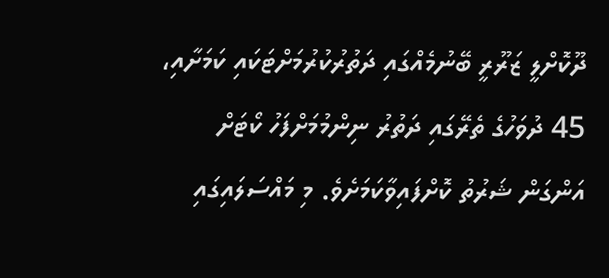ދޫކޮށްލީ ޒަރޫރީ ބޭނުމެއްގައި ދަތުރުކުރުމަށްޓަކައި ކަމަށާއި، 45 ދުވަހުގެ ތެރޭގައި ދަތުރު ނިންމުމަށްފަހު ކޯޓަށް އަންގަން ޝަރުތު ކޮށްފައިވާކަމަށެވެ. މި މައްސަލައިގައި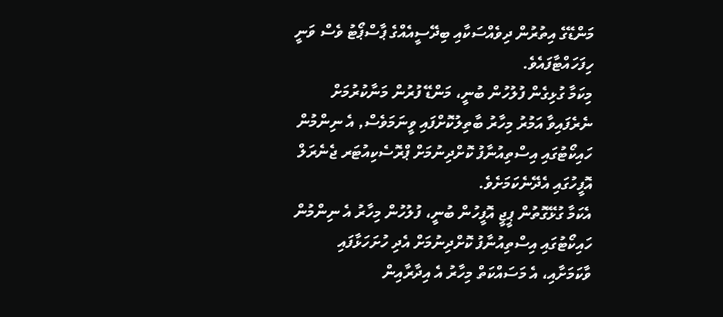މަންޑޭގެ އިތުރުން ދިވެއްސަކާއި ބިދޭސީއެއްގެ ޕާސްޕޯޓު ވެސް ވަނީ ހިފަހައްޓާފައެވެ.
މިކަމާ ގުޅިގެން ފުލުހުން ބުނީ، މަންޑޭ ފުރުން މަނާކުރުމަށް ނެރެފައިވާ އަމުރު މިހާރު ބާތިލުކޮށްފައި ވީނަމަވެސް, އެ ނިންމުން ހައިކޯޓުގައި އިސްތިއުނާފު ކޮށްދިނުމަށް ޕްރޮސެކިއުޓަރ ޖެނެރަލް އޮފީހުގައި އެދޭނެކަމަށެވެ.
އެކަމާ ގުޅޭގޮތުން ޕީޖީ އޮފީހުން ބުނީ، ފުލުހުން މިހާރު އެ ނިންމުން ހައިކޯޓުގައި އިސްތިއުނާފު ކޮށްދިނުމަށް އެދި ހުށަހަޅާފައި ވާކަމަށާއި، އެ މަސައްކަތް މިހާރު އެ އިދާރާއިން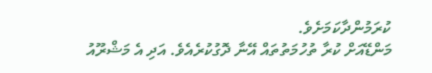ކުރަމުންދާކަމަށެވެ.
މަންޑޭއަށް ކުރާ ތުހުމަތުތައް އޭނާ ދޮގުކުރެއެވެ. އަދި އެ މަޝްރޫއު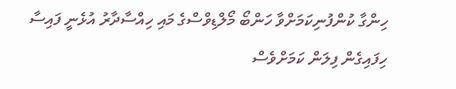ހިންގާ ކުންފުނިކަމަށްވާ ހަންބޯ މޯލްޑިވްސްގެ މައި ހިއްސާދާރު އުޅެނީ ފައިސާ ހިފައިގެން ފިލަން ކަމަށްވެސް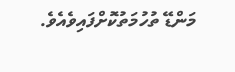މަންޑޭ ތުހުމަތުކޮށްފައިވެއެވެ.